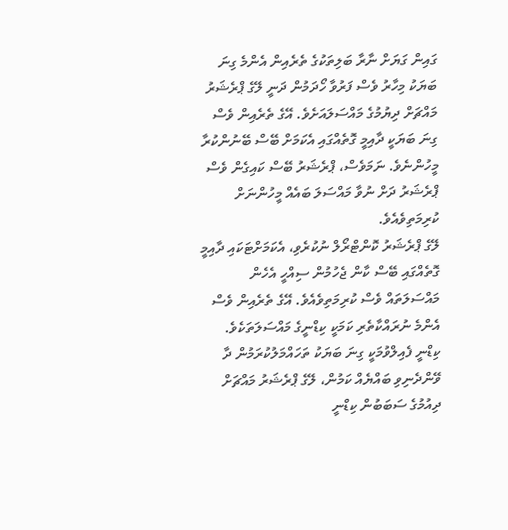ގައިން ގަޔަށް ނާރާ ބަލިތަކުގެ ތެރެއިން އެންމެ ގިނަ ބަޔަކު މިހާރު ވެސް ފަރުވާ ހޯދަމުން ދަނީ ލޭގެ ޕްރެޝަރު މައްޗަށް ދިޔުމުގެ މައްސަލައަށެވެ. އޭގެ ތެރެއިން ވެސް ގިނަ ބަޔަކީ ދާއިމީ ގޮތެއްގައި އެކަމަށް ބޭސް ބޭނުންކުރާ މީހުންނެވެ. ނަމަވެސް، ޕްރެޝަރު ބޭސް ކައިގެން ވެސް ޕްރެޝަރު ދަށް ނުވާ މައްސަލަ ބައެއް މީހުންނަށް ކުރިމަތިވެއެވެ.
ލޭގެ ޕްރެޝަރު ކޮންޓްރޯލް ނުކުރެވި، އެކަމަށްޓަކައި ދާއިމީ ގޮތެއްގައި ބޭސް ކާން ޖެހުމުން ސިއްހީ އެހެން މައްސަލަތައް ވެސް ކުރިމަތިވެއެވެ. އޭގެ ތެރެއިން ވެސް އެންމެ ނުރައްކާތެރި ކަމަކީ ކިޑްނީގެ މައްސަލަތަކެވެ. ކިޑްނީ ފެއިލްވުމަކީ ގިނަ ބަޔަކު ތަހައްމަލުކުރަމުން ދާ ވޭންދެނިވި ބައްޔެއް ކަމުން، ލޭގެ ޕްރެޝަރު މައްޗަށް ދިއުމުގެ ސަބަބުން ކިޑްނީ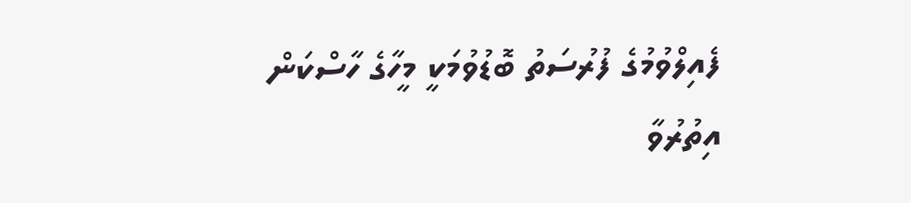ފެއިލްވުމުގެ ފުރުސަތު ބޮޑުވުމަކީ މީހާގެ ހާސްކަން އިތުރުވާ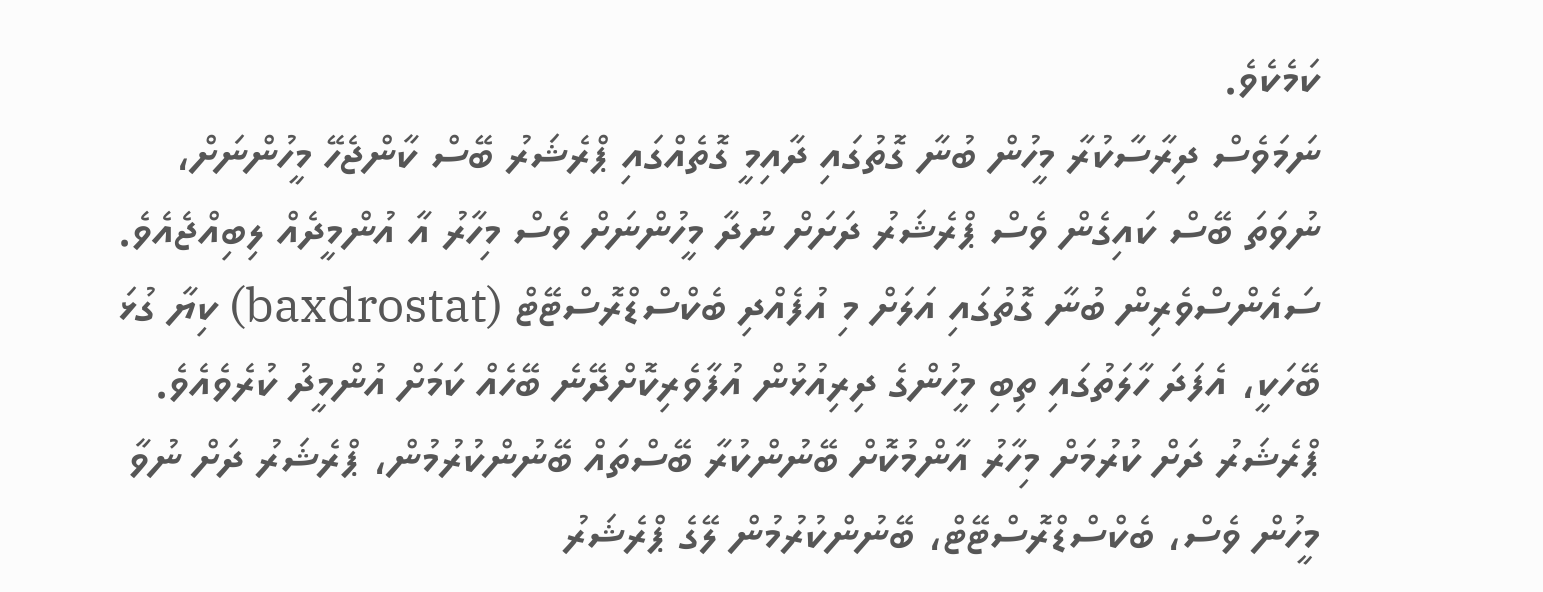ކަމެކެވެ.
ނަމަވެސް ދިރާސާކުރާ މީހުން ބުނާ ގޮތުގައި ދާއިމީ ގޮތެއްގައި ޕްރެޝަރު ބޭސް ކާންޖެހޭ މީހުންނަށް، ނުވަތަ ބޭސް ކައިގެން ވެސް ޕްރެޝަރު ދަށަށް ނުދާ މީހުންނަށް ވެސް މިހާރު އާ އުންމީދެއް ލިބިއްޖެއެވެ. ސައެންސްވެރިން ބުނާ ގޮތުގައި އަލަށް މި އުފެއްދި ބެކްސްޑްރޮސްޓޭޓް (baxdrostat) ކިޔާ ގުޅަ ބޭހަކީ، އެފަދަ ހާލަތުގައި ތިބި މީހުންގެ ދިރިއުޅުން އުފާވެރިކޮށްދޭނެ ބޭހެއް ކަމަށް އުންމީދު ކުރެވެއެވެ.
ޕްރެޝަރު ދަށް ކުރުމަށް މިހާރު އާންމުކޮށް ބޭނުންކުރާ ބޭސްތައް ބޭނުންކުރުމުން، ޕްރެޝަރު ދަށް ނުވާ މީހުން ވެސް، ބެކްސްޑްރޮސްޓޭޓް، ބޭނުންކުރުމުން ލޭގެ ޕްރެޝަރު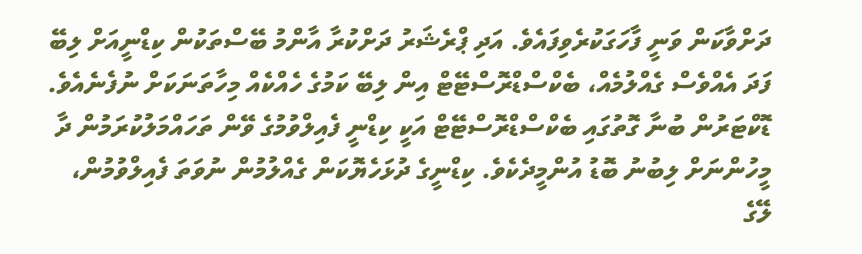ދަށްވާކަން ވަނީ ފާހަގަކުރެވިފައެވެ. އަދި ޕްރެޝަރު ދަށްކުރާ އާންމު ބޭސްތަކުން ކިޑްނީއަށް ލިބޭ ފަދަ އެއްވެސް ގެއްލުމެއް، ބެކްސްޑްރޮސްޓޭޓް އިން ލިބޭ ކަމުގެ ހެއްކެއް މިހާތަނަކަށް ނުފެނެއެވެ.
ޑޮކްޓަރުން ބުނާ ގޮތުގައި ބެކްސްޑްރޮސްޓޭޓް އަކީ ކިޑްނީ ފެއިލްވުމުގެ ވޭން ތަހައްމަލުކުރަމުން ދާ މީހުންނަށް ލިބުނު ބޮޑު އުންމީދެކެވެ. ކިޑްނީގެ ދުޅަހެޔޮކަން ގެއްލުމުން ނުވަތަ ފެއިލްވުމުން، ލޭގެ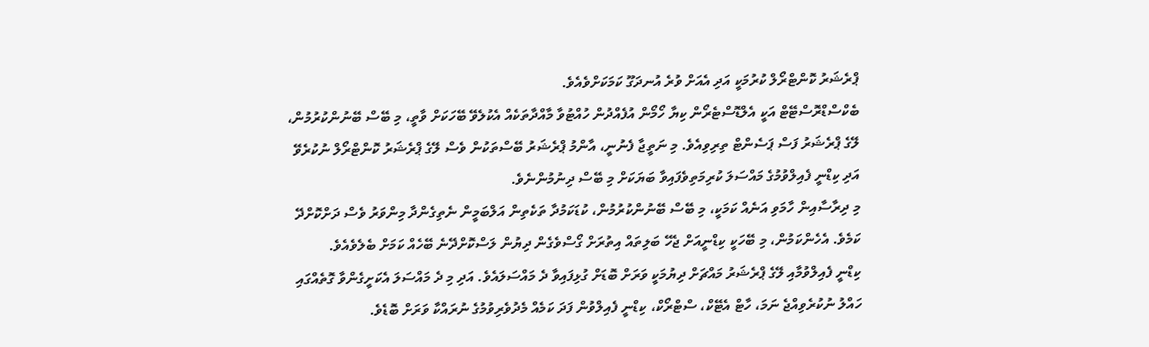ޕްރެޝަރު ކޮންޓްރޯލް ކުރުމަކީ އަދި އެއަށް ވުރެ އުނދަގޫ ކަމަކަށްވެއެވެ.
ބެކްސްޑްރޮސްޓޭޓް އަކީ އެލްޑޮސްޓެރޯން ކިޔާ ހޯމޯން އުފެއްދުން ހުއްޓުވާ މާއްދާތަކެއް އެކުލެވޭ ބޭހަކަށް ވާތީ، މި ބޭސް ބޭނުންކުރުމުން، ލޭގެ ޕްރެޝަރު ފަސް ޕަސެންޓް ތިރިވިއެވެ. މި ނަތީޖާ ފެނުނީ، އާންމު ޕްރެޝަރު ބޭސްތަކުން ވެސް ލޭގެ ޕްރެޝަރު ކޮންޓްރޯލް ނުކުރެވޭ އަދި ކިޑްނީ ފެއިލްވުމުގެ މައްސަލަ ކުރިމަތިވެފައިވާ ބަޔަކަށް މި ބޭސް ދިނުމުންނެވެ.
މި ދިރާސާއިން ހާމަވި އަނެއް ކަމަކީ، މި ބޭސް ބޭނުންކުރުމުން، ކުޑަކަމުދާ ތަކެތިން އަލްބަމީން ނެތިގެންދާ މިންވަރު ވެސް ދަށްކޮށްދޭ ކަމެވެ. އެހެންކަމުން، މި ބޭހަކީ ކިޑްނީއަށް ޖެހޭ ބަލިތައް އިތުރަށް ގޯސްވެގެން ދިޔުން ލަސްކޮށްދޭނެ ބޭހެއް ކަމަށް ބެލެވެއެވެ.
ކިޑްނީ ފެއިލްވުމާއި ލޭގެ ޕްރެޝަރު މައްޗަށް ދިޔުމަކީ ވަރަށް ބޮޑަށް ގުޅިފައިވާ ދެ މައްސަލައެވެ. އަދި މި ދެ މައްސަލަ އެކަށީގެންވާ ގޮތެއްގައި ހައްލު ނުކުރެވިއްޖެ ނަމަ، ހާޓް އެޓޭކް، ސްޓްރޯކް، ކިޑްނީ ފެއިލްވުން ފަދަ ކަމެއް މެދުވެރިވުމުގެ ނުރައްކާ ވަރަށް ބޮޑެވެ.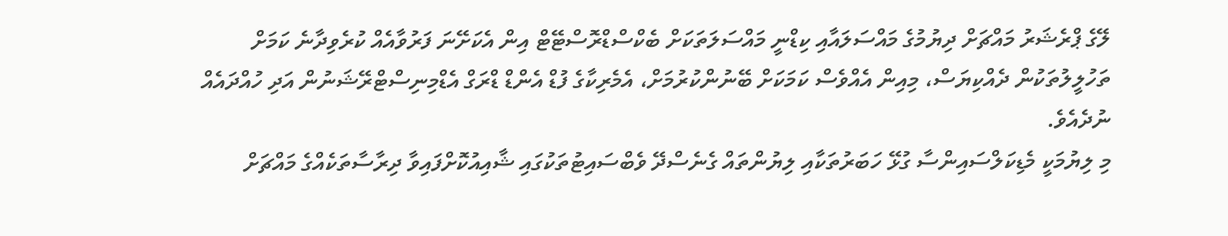ލޭގެ ޕްރެޝަރު މައްޗަށް ދިޔުމުގެ މައްސަލައާއި ކިޑްނީ މައްސަލަތަކަށް ބެކްސްޑްރޮސްޓޭޓް އިން އެކަށޭނަ ފަރުވާއެއް ކުރެވިދާނެ ކަމަށް ތަހުލީލުތަކުން ދެއްކިޔަސް، މިއިން އެއްވެސް ކަމަކަށް ބޭނުންކުރުމަށް، އެމެރިކާގެ ފުޑް އެންޑް ޑްރަގް އެޑްމިނިސްޓްރޭޝަނުން އަދި ހުއްދައެއް ނުދެއެވެ.
މި ލިޔުމަކީ މެޑިކަލްސައިންސާ ގުޅޭ ހަބަރުތަކާއި ލިޔުންތައް ގެނެސްދޭ ވެބްސައިޓުތަކުގައި ޝާއިއުކޮށްފައިވާ ދިރާސާތަކެއްގެ މައްޗަށް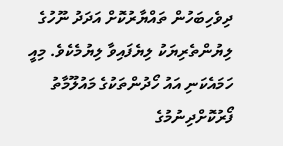ދިވެހިބަހުން ތައްޔާރުކޮށް އަދަދު ނޫހުގެ ލިޔުންތެރިޔަކު ލިޔެފައިވާ ލިޔުމެކެވެ. މިއީ ހަމައެކަނި އައު ހޯދުންތަކުގެ މައުލޫމާތު ފޯރުކޮށްދިނުމުގެ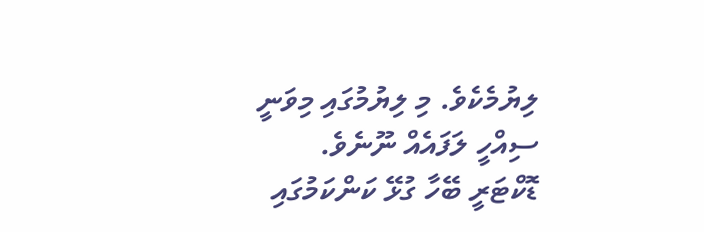ލިޔުމެކެވެ. މި ލިޔުމުގައި މިވަނީ ސިއްހީ ލަފައެއް ނޫނެވެ. ޑޮކްޓަރީ ބޭހާ ގުޅޭ ކަންކަމުގައި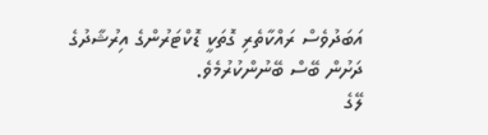އަބަދުވެސް ރައްކާތެރި ގޮތަކީ ޑޮކްޓަރުންގެ އިރުޝާދުގެ ދަށުން ބޭސް ބޭނުންކުރުމެވެ.
ލޭގެ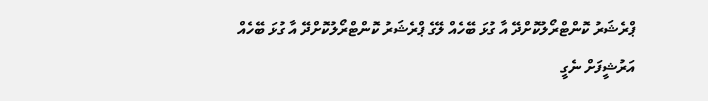ޕްރެޝަރު ކޮންޓްރޯލުކޮށްދޭ އާ ގުޅަ ބޭހެއް ލޭގެ ޕްރެޝަރު ކޮންޓްރޯލުކޮށްދޭ އާ ގުޅަ ބޭހެއް
އަރުޝީފަށް ނެގީ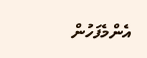އެންމެފަހުން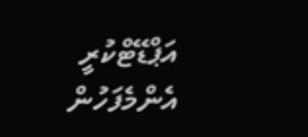އަޕްޑޭޓްކުރީ
އެންމެފަހުން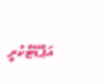އަޕްޑޭޓްކުރީ